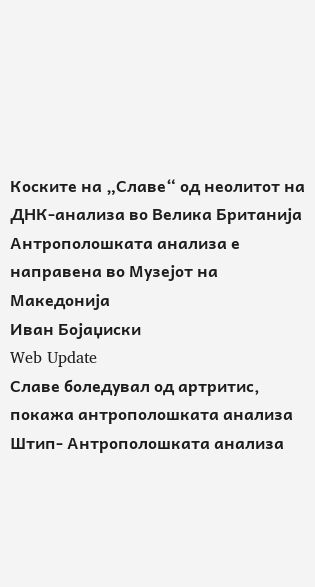Коските на „Славе“ од неолитот на ДНК-анализа во Велика Британија
Антрополошката анализа е направена во Музејот на Македонија
Иван Бојаџиски
Web Update
Славе боледувал од артритис, покажа антрополошката анализа
Штип- Антрополошката анализа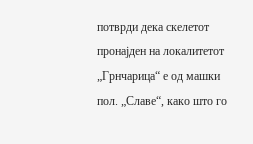потврди дека скелетот пронајден на локалитетот „Грнчарица“ е од машки пол. „Славе“, како што го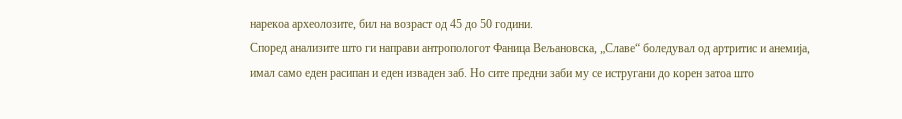нарекоа археолозите, бил на возраст од 45 до 50 години.
Според анализите што ги направи антропологот Фаница Вељановска, „Славе“ боледувал од артритис и анемија, имал само еден расипан и еден изваден заб. Но сите предни заби му се истругани до корен затоа што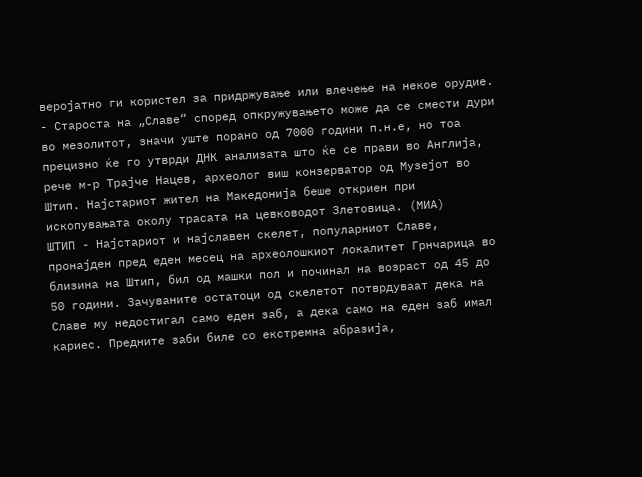веројатно ги користел за придржување или влечење на некое орудие.
- Староста на „Славе“ според опкружувањето може да се смести дури во мезолитот, значи уште порано од 7000 години п.н.е, но тоа прецизно ќе го утврди ДНК анализата што ќе се прави во Англија, рече м-р Трајче Нацев, археолог виш конзерватор од Музејот во Штип. Најстариот жител на Македонија беше откриен при ископувањата околу трасата на цевководот Злетовица. (МИА)
ШТИП - Најстариот и најславен скелет, популарниот Славе, пронајден пред еден месец на археолошкиот локалитет Грнчарица во близина на Штип, бил од машки пол и починал на возраст од 45 до 50 години. Зачуваните остатоци од скелетот потврдуваат дека на Славе му недостигал само еден заб, а дека само на еден заб имал кариес. Предните заби биле со екстремна абразија,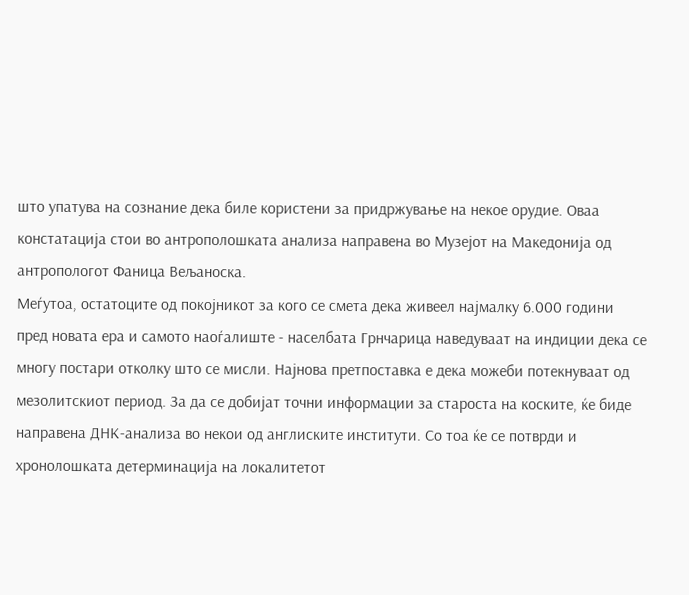што упатува на сознание дека биле користени за придржување на некое орудие. Оваа констатација стои во антрополошката анализа направена во Музејот на Македонија од антропологот Фаница Вељаноска.
Меѓутоа, остатоците од покојникот за кого се смета дека живеел најмалку 6.000 години пред новата ера и самото наоѓалиште - населбата Грнчарица наведуваат на индиции дека се многу постари отколку што се мисли. Најнова претпоставка е дека можеби потекнуваат од мезолитскиот период. За да се добијат точни информации за староста на коските, ќе биде направена ДНК-анализа во некои од англиските институти. Со тоа ќе се потврди и хронолошката детерминација на локалитетот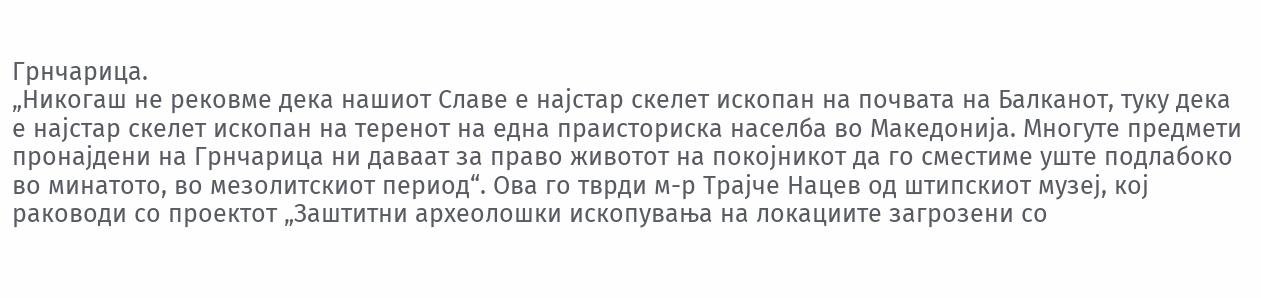Грнчарица.
„Никогаш не рековме дека нашиот Славе е најстар скелет ископан на почвата на Балканот, туку дека е најстар скелет ископан на теренот на една праисториска населба во Македонија. Многуте предмети пронајдени на Грнчарица ни даваат за право животот на покојникот да го сместиме уште подлабоко во минатото, во мезолитскиот период“. Ова го тврди м-р Трајче Нацев од штипскиот музеј, кој раководи со проектот „Заштитни археолошки ископувања на локациите загрозени со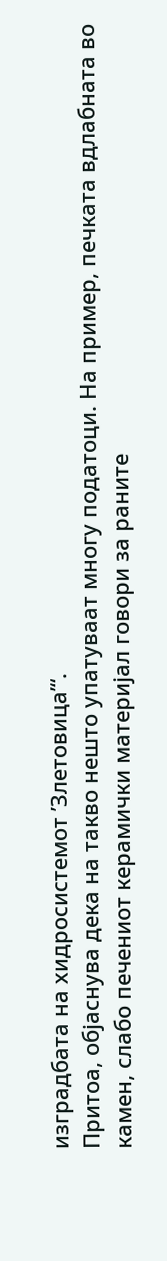изградбата на хидросистемот ’Злетовица’“.
Притоа, објаснува дека на такво нешто упатуваат многу податоци. На пример, печката вдлабната во камен, слабо печениот керамички материјал говори за раните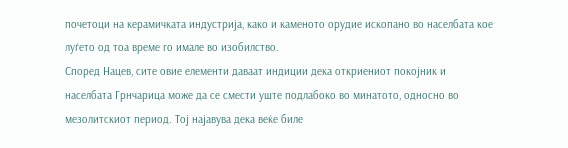почетоци на керамичката индустрија, како и каменото орудие ископано во населбата кое луѓето од тоа време го имале во изобилство.
Според Нацев, сите овие елементи даваат индиции дека откриениот покојник и населбата Грнчарица може да се смести уште подлабоко во минатото, односно во мезолитскиот период. Тој најавува дека веќе биле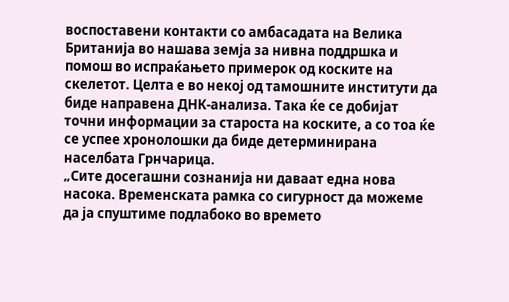воспоставени контакти со амбасадата на Велика Британија во нашава земја за нивна поддршка и помош во испраќањето примерок од коските на скелетот. Целта е во некој од тамошните институти да биде направена ДНК-анализа. Така ќе се добијат точни информации за староста на коските, а со тоа ќе се успее хронолошки да биде детерминирана населбата Грнчарица.
„Сите досегашни сознанија ни даваат една нова насока. Временската рамка со сигурност да можеме да ја спуштиме подлабоко во времето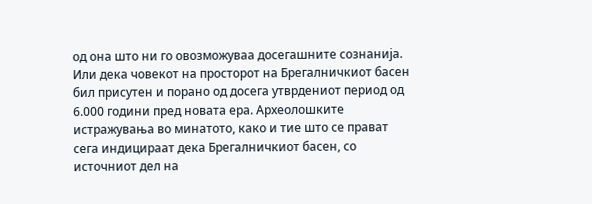од она што ни го овозможуваа досегашните сознанија. Или дека човекот на просторот на Брегалничкиот басен бил присутен и порано од досега утврдениот период од 6.000 години пред новата ера. Археолошките истражувања во минатото, како и тие што се прават сега индицираат дека Брегалничкиот басен, со источниот дел на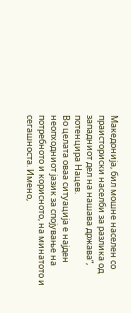Македонија, бил мошне населен со праисториски населби за разлика од западниот дел на нашава држава“, потенцира Нацев.
Во целата оваа ситуација е најден неопходниот јазик за спојување на потребното и корисното, на минатото и сегашноста. Имено,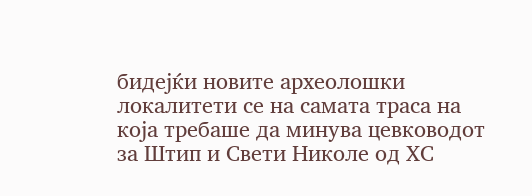бидејќи новите археолошки локалитети се на самата траса на која требаше да минува цевководот за Штип и Свети Николе од ХС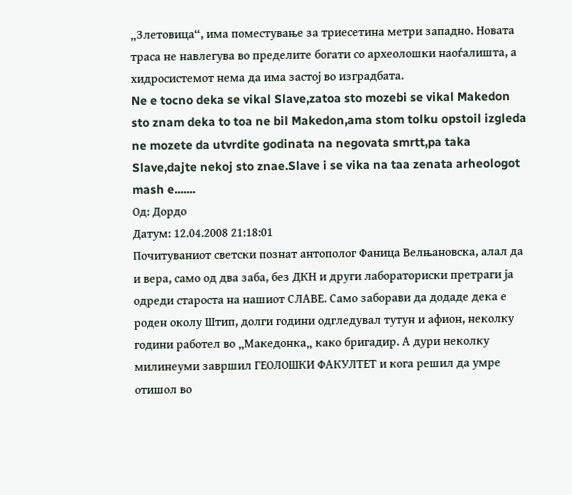„Злетовица“, има поместување за триесетина метри западно. Новата траса не навлегува во пределите богати со археолошки наоѓалишта, а хидросистемот нема да има застој во изградбата.
Ne e tocno deka se vikal Slave,zatoa sto mozebi se vikal Makedon sto znam deka to toa ne bil Makedon,ama stom tolku opstoil izgleda ne mozete da utvrdite godinata na negovata smrtt,pa taka Slave,dajte nekoj sto znae.Slave i se vika na taa zenata arheologot mash e.......
Од: Дордо
Датум: 12.04.2008 21:18:01
Почитуваниот светски познат антополог Фаница Велњановска, алал да и вера, само од два заба, без ДКН и други лабораториски претраги ја одреди староста на нашиот СЛАВЕ. Само заборави да додаде дека е роден околу Штип, долги години одгледувал тутун и афион, неколку години работел во „Македонка„ како бригадир. А дури неколку милинеуми завршил ГЕОЛОШКИ ФАКУЛТЕТ и кога решил да умре отишол во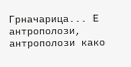Грначарица... Е антрополози, антрополози како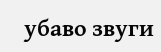убаво звуги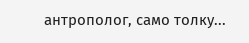антрополог, само толку...